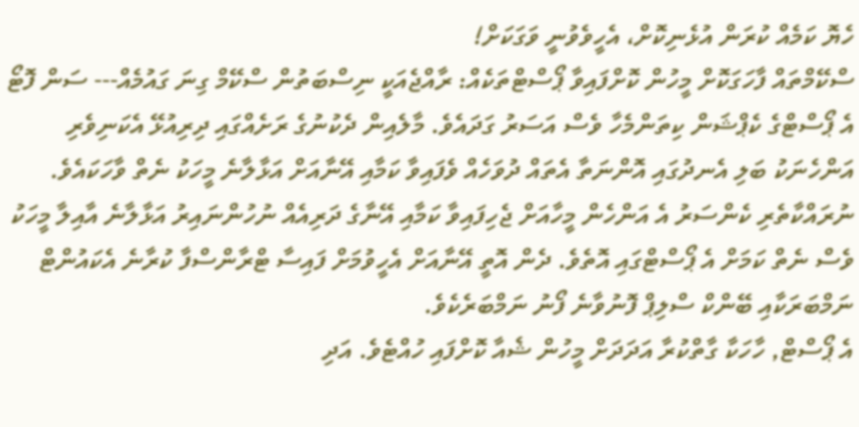ހެޔޮ ކަމެއް ކުރަން އުޅެނިކޮށް، އެހީވެވުނީ ވަގަކަށް!
ސްކޭމްތައް ފާހަގަކޮށް މީހުން ކޮށްފައިވާ ޕޯސްޓްތަކެއް: ރާއްޖެއަކީ ނިސްބަތުން ސްކޭމް ގިނަ ގައުމެއް--- ސަން ފޮޓޯ
އެ ޕޯސްޓްގެ ކެޕްޝަން ކިތަންމެހާ ވެސް އަސަރު ގަދައެވެ. މާލެއިން ދެކުނުގެ ރަށެއްގައި ދިރިއުޅޭ އެކަނިވެރި އަންހެނަކު ބަލި އެނދުގައި އޮންނަތާ އެތައް ދުވަހެއް ވެފައިވާ ކަމާއި އޭނާއަށް އަޅާލާނެ މީހަކު ނެތް ވާހަކައެވެ. ނުރައްކާތެރި ކެންސަރު އެ އަންހެން މީހާއަށް ޖެހިފައިވާ ކަމާއި އޭނާގެ ދަރިއެއް ނުހުންނައިރު އަޅާލާނެ އާއިލާ މީހަކު ވެސް ނެތް ކަމަށް އެ ޕޯސްޓްގައި އޮތެވެ. ދެން އޮތީ އޭނާއަށް އެހީވުމަށް ފައިސާ ޓްރާންސްފާ ކުރާނެ އެކައުންޓް ނަމްބަރަކާއި ބޭންކް ސްލިޕް ފޮނުވާނެ ފޯނު ނަމްބަރެކެވެ.
އެ ޕޯސްޓް, ހާހަކާ ގާތްކުރާ އަދަދަށް މީހުން ޝެއާ ކޮށްފައި ހުއްޓެވެ. އަދި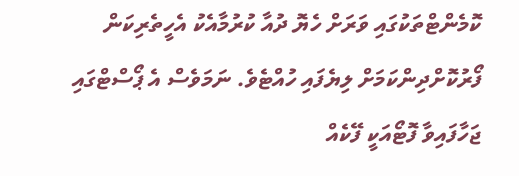ކޮމެންޓްތަކުގައި ވަރަށް ހެޔޮ ދުއާ ކުރުމާއެކު އެހީތެރިކަން ފޯރުކޮށްދިންކަމަށް ލިޔެފައި ހުއްޓެވެ. ނަމަވެސް އެ ޕޯސްޓްގައި ޖަހާފައިވާ ފޮޓޯއަކީ ފޭކެއް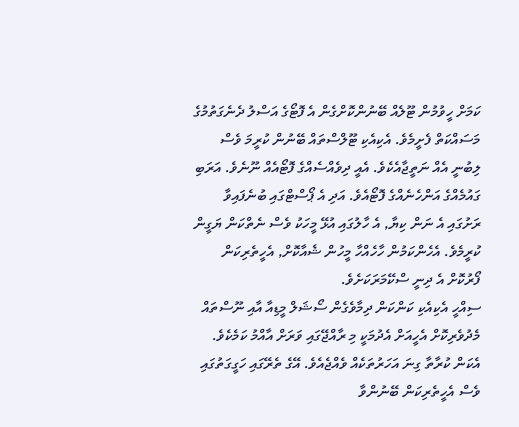ކަމަށް ހީވުމުން ޓޫލެއް ބޭނުންކޮށްގެން އެ ފޮޓޯގެ އަސްލު ދެނެގަތުމުގެ މަސައްކަތް ފެށީމެވެ. އެކިއެކި ޓޫލްސްތައް ބޭނުން ކުރީމަ ވެސް ލިބުނީ އެއް ނަތީޖާއެކެވެ. އެއީ ދިވެއްސެއްގެ ފޮޓޯއެއް ނޫނެވެ. އަރަބި ގައުމެއްގެ އަންހެނެއްގެ ފޮޓޯއެވެ. އަދި އެ ޕޯސްޓްގައި ބުނެފައިވާ ރަށުގައި އެ ނަން ކިޔާ, އެ ހާލުގައި އުޅޭ މީހަކު ވެސް ނެތްކަން ޔަގީން ކުރީމެވެ. އެހެންކަމުން ހާހެއްހާ މީހުން ޝެއާކޮށް, އެހީތެރިކަން ފޯރުކޮށް އެ ދިނީ ސްކޭމަރަކަށެވެ.
ސިއްހީ އެކިއެކި ކަންކަން ދިމާވެގެން ސޯޝަލް މީޑިއާ އާއި ނޫސްތައް މެދުވެރިކޮށް އެހީއަށް އެދުމަކީ މި ރާއްޖޭގައި ވަރަށް އާއްމު ކަމެކެވެ. އެކަން ކުރާތާ ގިނަ އަހަރުތަކެއް ވެއްޖެއެވެ. އޭގެ ތެރޭގައި ހަގީގަތުގައި ވެސް އެހީތެރިކަން ބޭނުންވާ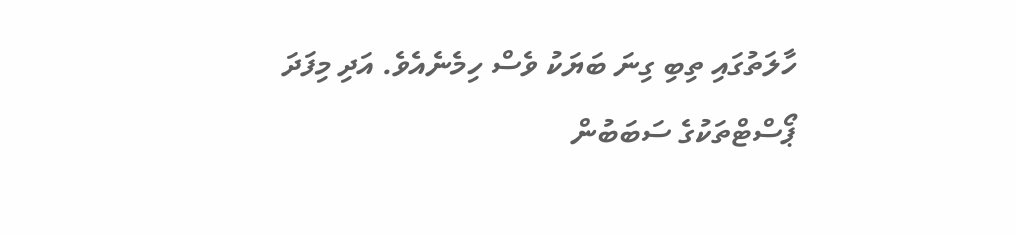ހާލަތުގައި ތިބި ގިނަ ބަޔަކު ވެސް ހިމެނެއެވެ. އަދި މިފަދަ ޕޯސްޓްތަކުގެ ސަބަބުން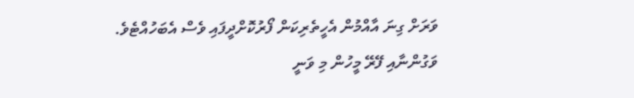ވަރަށް ގިނަ އާއްމުން އެހީތެރިކަން ފޯރުކޮށްދީފައި ވެސް އެބަހުއްޓެވެ.
ވަގުންނާއި ފޭރޭ މީހުން މި ވަނީ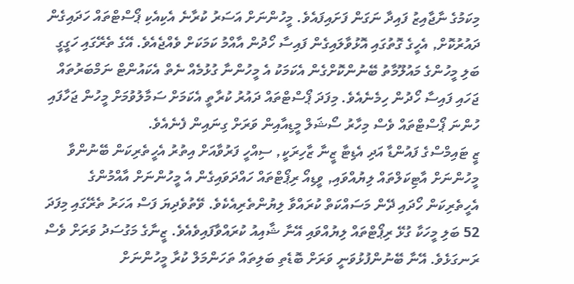މިކަމުގެ ނާޖާއިޒު ފައިދާ ނަގަން ފަށައިފައެވެ. މީހުންނަށް އަސަރު ކުރާނެ އެކިއެކި ޕޯސްޓްތައް ހަދައިގެން ދައުރުކޮށް, އެހީގެ ގޮތުގައި އޮޅުވާލައިގެން ފައިސާ ހޯދުން އާއްމު ކަމަކަށް ވެއްޖެއެވެ. އޭގެ ތެރޭގައި ހަގީގީ ބަލި މީހުންގެ މައުލޫމާތު ބޭނުންކޮށްގެން އެކަމަކު އެ މީހުންނާ ގުޅުމެއް ނެތް އެކައުންޓް ނަމްބަރުތައް ޖަހައި ފައިސާ ހޯދުން ހިމެނެއެވެ. މިފަދަ ޕޯސްޓްތައް ދައުރު ކުރާތީ އެކަމަށް ސަމާލުވުމަށް މީހުން ޖަހާފައި ހުންނަ ޕޯސްޓްތައް ވެސް މިހާރު ސޯޝަލް މީޑިއާއިން ވަރަށް ގިނައިން ފެނެއެވެ.
ޒީ ޓައިމްސްގެ ފައުންޑާ އަދި އެޑިޓާ ޒީނާ ޒާހިރަކީ, ސިއްހީ ފަރުވާއަށް އިތުރު އެހީތެރިކަން ބޭނުންވާ މީހުންނަށް އާޓިކަލްތައް ލިޔުއްވައި, ވީޑިއޯ ރިޕޯޓްތައް ހައްދަވައިގެން އެ މީހުންނަށް އާއްމުންގެ އެހީތެރިކަން ހޯދައި ދޭން މަސައްކަތް ކުރައްވާ ލިޔުންތެރިއެކެވެ. ވޭތުވެދިޔަ ފަސް އަހަރު ތެރޭގައި މިފަދަ 52 ބަލި މީހަކާ ގުޅޭ ރިޕޯޓްތައް ލިޔުއްވައި އޭނާ ޝާއިއު ކުރައްވާފައިވެއެވެ. ޒީނާގެ މަގުސަދު ވަރަށް ވެސް ރަނގަޅެވެ. އޭނާ ބޭނުންފުޅުވަނީ ވަރަށް ބޮޑެތި ބަލިތައް ތަހަންމަލް ކުރާ މީހުންނަށް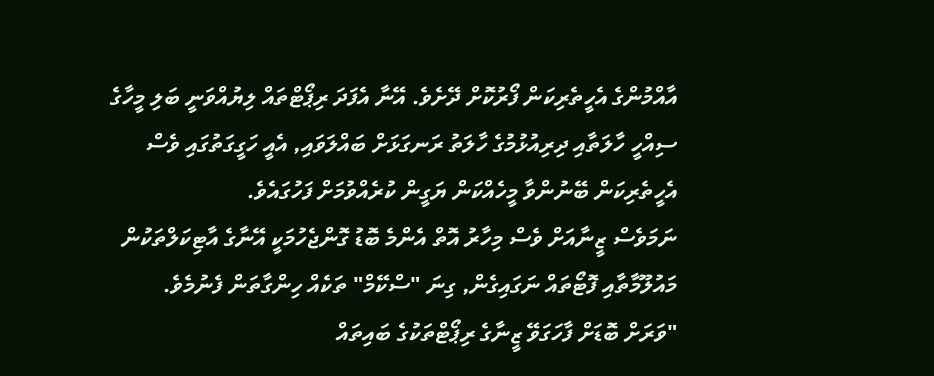އާއްމުންގެ އެހީތެރިކަން ފޯރުކޮށް ދޭށެވެ. އޭނާ އެފަދަ ރިޕޯޓްތައް ލިޔުއްވަނީ ބަލި މީހާގެ ސިއްހީ ހާލަތާއި ދިރިއުޅުމުގެ ހާލަތު ރަނގަޅަށް ބައްލަވައި, އެއީ ހަގީގަތުގައި ވެސް އެހީތެރިކަން ބޭނުންވާ މީހެއްކަން ޔަގީން ކުރެއްވުމަށް ފަހުގައެވެ.
ނަމަވެސް ޒީނާއަށް ވެސް މިހާރު އޮތް އެންމެ ބޮޑު ގޮންޖެހުމަކީ އޭނާގެ އާޓިކަލްތަކުން މައުލޫމާތާއި ފޮޓޯތައް ނަގައިގެން, ގިނަ "ސްކޭމް" ތަކެއް ހިންގާތަން ފެނުމެވެ.
"ވަރަށް ބޮޑަށް ފާހަގަވޭ ޒީނާގެ ރިޕޯޓްތަކުގެ ބައިތައް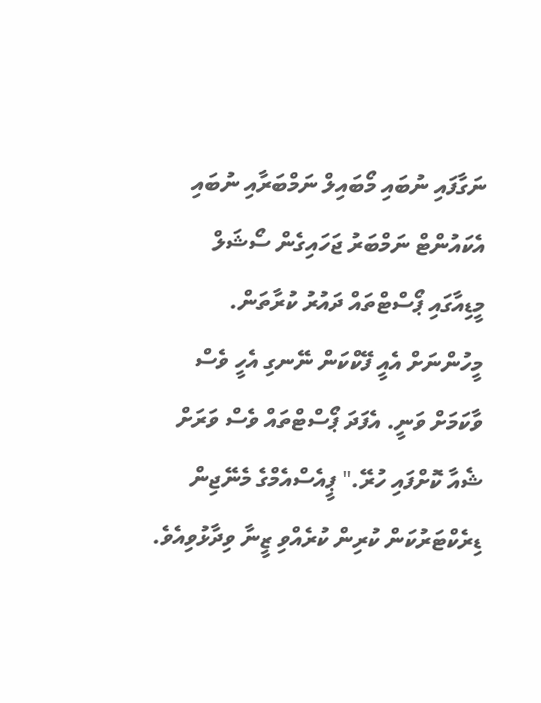ނަގާފައި ނުބައި މޯބައިލް ނަމްބަރާއި ނުބައި އެކައުންޓް ނަމްބަރު ޖަހައިގެން ސޯޝަލް މީޑިއާގައި ޕޯސްޓްތައް ދައުރު ކުރާތަން. މީހުންނަށް އެއީ ފޭކްކަން ނޭނގި އެހީ ވެސް ވާކަމަށް ވަނީ. އެފަދަ ޕޯސްޓްތައް ވެސް ވަރަށް ޝެއާ ކޮށްފައި ހުރޭ." ޕީއެސްއެމްގެ މެނޭޖިން ޑިރެކްޓަރުކަން ކުރިން ކުރެއްވި ޒީނާ ވިދާޅުވިއެވެ.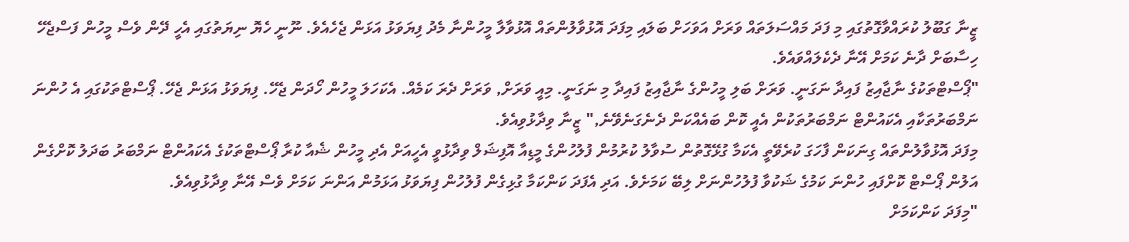ޒީނާ ގަބޫލު ކުރައްވާގޮތުގައި މި ފަދަ މައްސަލަތައް ވަރަށް އަވަހަށް ބަލައި މިފަދަ އޮޅުވާލުންތައް އޮޅުވާލާ މީހުންނާ މެދު ފިޔަވަޅު އަޅަން ޖެހެއެވެ. ނޫނީ ހެޔޮ ނިޔަތުގައި އެހީ ދޭން ވެސް މީހުން ފަސްޖެހޭ ހިސާބަށް ދާނެ ކަމަށް އޭނާ ދެކެލައްވައެވެ.
"ޕޯސްޓްތަކުގެ ނާޖާއިޒު ފައިދާ ނަގަނީ. ވަރަށް ބަލި މީހުންގެ ނާޖާއިޒު ފައިދާ މި ނަގަނީ. މިއީ ވަރަށް, ވަރަށް ދެރަ ކަމެއް. އެކަހަލަ މީހުން ހޯދަން ޖެހޭ. ފިޔަވަޅު އަޅަން ޖެހޭ. ޕޯސްޓްތަކުގައި އެ ހުންނަ ނަމްބަރުތަކާއި އެކައުންޓް ނަމްބަރުތަކުން އެއީ ކޮން ބައެއްކަން ދެނެގަނެވޭނެ," ޒީނާ ވިދާޅުވިއެވެ.
މިފަދަ އޮޅުވާލުންތައް ގިނަކަން ފާހަގަ ކުރެވޭތީ އެކަމާ ގުޅޭގޮތުން ސުވާލު ކުރުމުން ފުލުހުންގެ މީޑިއާ އޮފިޝަލް ވިދާޅުވީ އެހީއަށް އެދި މީހުން ޝެއާ ކުރާ ޕޯސްޓްތަކުގެ އެކައުންޓް ނަމްބަރު ބަދަލު ކޮށްގެން އަލުން ޕޯސްޓް ކޮށްފައި ހުންނަ ކަމުގެ ޝަކުވާ ފުލުހުންނަށް ލިބޭ ކަމަށެވެ. އަދި އެފަދަ ކަންކަމާ ގުޅިގެން ފުލުހުން ފިޔަވަޅު އަޅަމުން އަންނަ ކަމަށް ވެސް އޭނާ ވިދާޅުވިއެވެ.
"މިފަދަ ކަންކަމަށް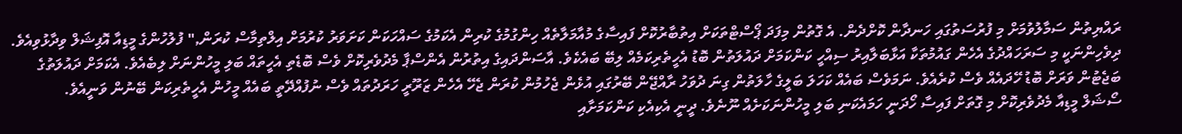ރައްޔިތުން ސަމާލުވުމަށް މި ފުރުސަތުގައި ހަނދާން ކޮށްދެން. އެ ގޮތުން މިފަދަ ޕޯސްޓްތަކަށް އިތުބާރުކޮށް ފައިސާގެ މުއާމަލާތެއް ހިންގުމުގެ ކުރިން އެކަމުގެ ސައްހަކަން ކަށަވަރު ކުރުމަށް އިލްތިމާސް ކުރަން," ފުލުހުންގެ މީޑިއާ އޮފިޝަލް ވިދާޅުވިއެވެ.
ދިވެހިންނަކީ މި ސަރަހައްދުގެ އެހެން ގައުމުތަކާ އަޅާބަލާއިރު ސިއްހީ ކަންކަމަށް ދައުލަތުން ބޮޑު އެހީތެރިކަމެއް ލިބޭ ބައެކެވެ. އާސަންދައިގެ އިތުރުން އެންސްޕާ މެދުވެރިކޮށް ވެސް ބޮޑެތި އެހީތައް ބަލި މީހުންނަށް ލިބެއެވެ. އެކަމަށް ދައުލަތުގެ ބަޖެޓުން ވަރަށް ބޮޑު ހޭދައެއް ވެސް ކުރެއެވެ. ނަމަވެސް ބައެއް ކަހަލަ ބަލީގެ ހާލަތުން ގިނަ ދުވަހު ރާއްޖޭން ބޭރުގައި އުޅެން ޖެހުމުން ކުރަން ޖެހޭ އެހެން ޒަރޫރީ ހަރަދުތައް ވެސް ނުފުއްދޭތީ ބައެއް މީހުން އެހީތެރިކަން ބޭނުން ވަނީއެވެ.
ސޯޝަލް މީޑިއާ މެދުވެރިކޮށް މި ގޮތަށް ފައިސާ ހޯދަނީ ހަމައެކަނި ބަލި މީހުންނަކަށެއް ނޫނެވެ. ދީނީ އެކިއެކި ކަންކަމަށާއި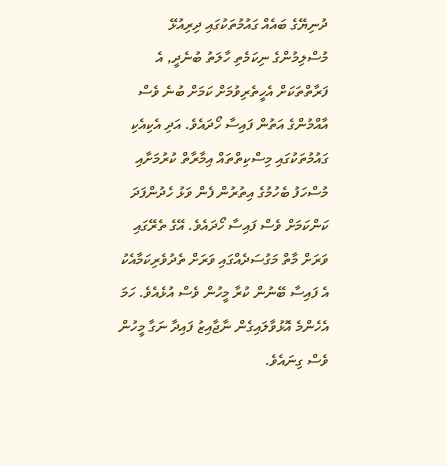ދުނިޔޭގެ ބައެއް ގައުމުތަކުގައި ދިރިއުޅޭ މުސްލިމުންގެ ނިކަމެތި ހާލަތު ބުނެދީ, އެ ފަރާތްތަކަށް އެހީތެރިވުމަށް ކަމަށް ބުނެ ވެސް އާއްމުންގެ އަތުން ފައިސާ ހޯދައެވެ. އަދި އެކިއެކި ގައުމުތަކުގައި މިސްކިތްތައް އިމާރާތް ކުރުމަށާއި މުސްހަފު ބެހުމުގެ އިތުރުން ފެން ވަޅު ހެދުންފަދަ ކަންކަމަށް ވެސް ފައިސާ ހޯދައެވެ. އޭގެ ތެރޭގައި ވަރަށް މާތް މަގުސަދެއްގައި ވަރަށް ތެދުވެރިކަމާއެކު އެ ފައިސާ ބޭނުން ކުރާ މީހުން ވެސް އުޅެއެވެ. ހަމަ އެހެންމެ އޮޅުވާލައިގެން ނާޖާއިޒު ފައިދާ ނަގާ މީހުން ވެސް ގިނައެވެ.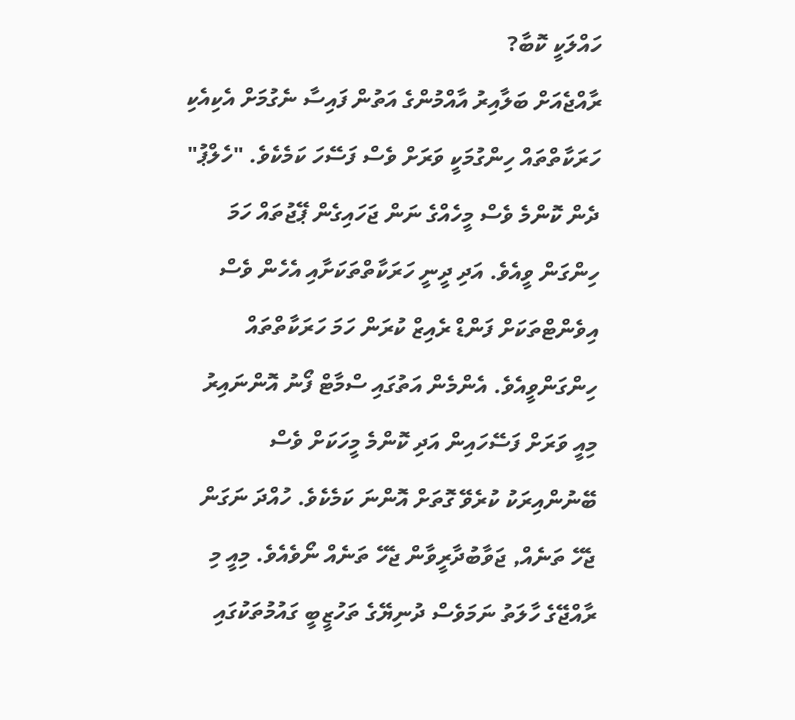ހައްލަކީ ކޮބާ?
ރާއްޖެއަށް ބަލާއިރު އާއްމުންގެ އަތުން ފައިސާ ނެގުމަށް އެކިއެކި ހަރަކާތްތައް ހިންގުމަކީ ވަރަށް ވެސް ފަސޭހަ ކަމެކެވެ. "ހެލްޕު" ދެން ކޮންމެ ވެސް މީހެއްގެ ނަން ޖަހައިގެން ޕޭޖުތައް ހަމަ ހިންގަން ވީއެވެ. އަދި ދީނީ ހަރަކާތްތަކަށާއި އެހެން ވެސް އިވެންޓްތަކަށް ފަންޑް ރެއިޒް ކުރަން ހަމަ ހަރަކާތްތައް ހިންގަންވީއެވެ. އެންމެން އަތުގައި ސްމާޓް ފޯނު އޮންނައިރު މިއީ ވަރަށް ފަސޭހައިން އަދި ކޮންމެ މީހަކަށް ވެސް ބޭނުންއިރަކު ކުރެވޭ ގޮތަށް އޮންނަ ކަމެކެވެ. ހުއްދަ ނަގަން ޖެހޭ ތަނެއް, ޖަވާބުދާރީވާން ޖެހޭ ތަނެއް ނޯވެއެވެ. މިއީ މި ރާއްޖޭގެ ހާލަތު ނަމަވެސް ދުނިޔޭގެ ތަހުޒީބީ ގައުމުތަކުގައި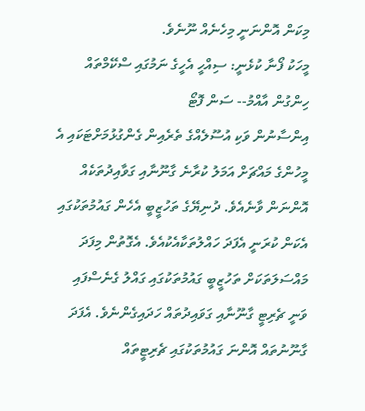މިކަން އޮންނަނީ މިހެނެއް ނޫނެވެ.
މީހަކު ފޯނާ ކުޅެނީ: ސިއްހީ އެހީގެ ނަމުގައި ސްކޭމްތައް ހިންގުން އާއްމު-- ސަން ފޮޓޯ
އިންސާނުން ވަކި އުސޫލެއްގެ ތެރެއިން ގެންގުޅުމަށްޓަކައި އެ މީހުންގެ މައްޗަށް އަމަލު ކުރާނެ ގާނޫނާއި ގަވާއިދުތަކެއް އޮންނަން ވާނެއެވެ. ދުނިޔޭގެ ތަހުޒީބީ އެހެން ގައުމުތަކުގައި އެކަން ކުރަނީ އެފަދަ ހައްލުތަކާއެކުއެވެ. އެގޮތުން މިފަދަ މައްސަލަތަކަށް ތަހުޒީބީ ގައުމުތަކުގައި ގައްލު ގެނެސްފައި ވަނީ ޗެރިޓީ ގާނޫނާއި ގަވައިދުތައް ހަދައިގެންނެވެ. އެފަދަ ގާނޫނުތައް އޮންނަ ގައުމުތަކުގައި ޗެރިޓީތައް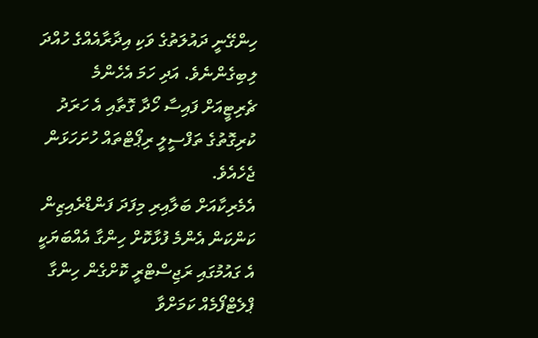ހިންގޭނީ ދައުލަތުގެ ވަކި އިދާރާއެއްގެ ހުއްދަ ލިބިގެންނެވެ. އަދި ހަމަ އެހެންމެ ޗެރިޓީއަށް ފައިސާ ހޯދާ ގޮތާއި އެ ހަރަދު ކުރިގޮތުގެ ތަފްސީލީ ރިޕޯޓްތައް ހުށަހަޅަން ޖެހެއެވެ.
އެމެރިކާއަށް ބަލާއިރި މިފަދަ ފަންޑްރެއިޒިން ކަންކަން އެންމެ ފުޅާކޮށް ހިންގާ އެއްބަޔަކީ އެ ގައުމުގައި ރަޖިސްޓްރީ ކޮށްގެން ހިންގާ ޕްލެޓްފޯމެއް ކަމަށްވާ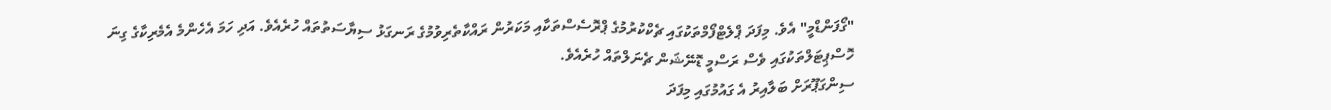"ގޯފަންޑްމީ" އެވެ. މިފަދަ ޕްލެޓްފޯމްތަކުގައި ޗެކްކުރުމުގެ ޕްރޮސެސްތަކާއި މަކަރުން ރައްކާތެރިވުމުގެ ރަނގަޅު ސިޔާސަތުތައް ހުރެއެވެ. އަދި ހަމަ އެހެންމެ އެމެރިކާގެ ގިނަ ހޮސްޕިޓަލްތަކުގައި ވެސް ރަސްމީ ޑޮނޭޝަން ޗެނަލްތައް ހުރެއެވެ.
ސިންގަޕޫރަށް ބަލާއިރު އެ ގައުމުގައި މިފަދަ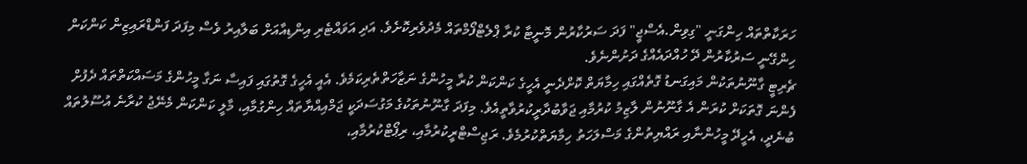ހަރަކާތްތައް ހިންގަނީ "ގިވިން.އެސްޖީ" ފަދަ ސަރުކާރުން މޮނީޓާ ކުރާ ޕްލެޓްފޯމްތައް މެދުވެރިކޮށެވެ. އަދި އަވައްޓެރި އިންޑިއާއަށް ބަލާއިރު ވެސް މިފަދަ ފަންޑްރައިޒިން ކަންކަން ހިންގޭނީ ސަރުކާރުން ދޭ ހުއްދައެއްގެ ދަށުންނެވެ.
ޗެރިޓީ ގާނޫނުތަކުން މައިގަނޑު ގޮތެއްގައި ހިމާޔަތް ކޮށްދެނީ އެހީގެ ކަންކަން ކުރާ މީހުންގެ ނަޒާހަތްތެރިކަމެވެ. އެއީ އެހީގެ ގޮތުގައި ފައިސާ ނަގާ މީހުންގެ މަސައްކަތްތައް ދެފުށް ފެންނަ ގޮތަކަށް ކުރަން އެ ގާނޫނުން ލާޒިމު ކުރުމާއި ޖަވާބުދާރީކުރުވާތީއެވެ. މިފަދަ ގާނޫނުތަކުގެ މަގުސަދަކީ ޖަމްއިއްޔާތައް ހިންގުމާއި، މާލީ ކަންކަން މެނޭޖު ކުރާނެ އުސޫލުތައް ބުނެދީ، އެހީދޭ މީހުންނާއި ރައްޔިތުންގެ މަސްލަހަތު ހިމާޔަތްކުރުމެވެ. ރަޖިސްޓްރީކުރުމާއި، ރިޕޯޓްކުރުމާއި،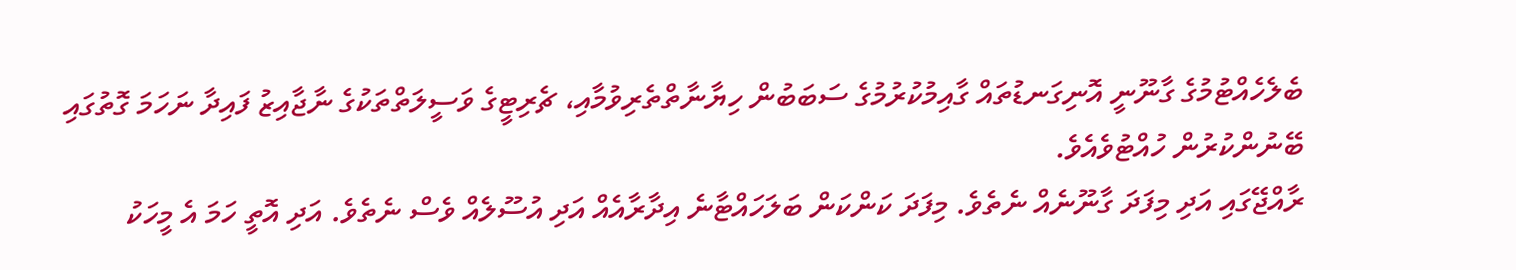ބެލެހެއްޓުމުގެ ގާނޫނީ އޮނިގަނޑުތައް ގާއިމުކުރުމުގެ ސަބަބުން ހިޔާނާތްތެރިވުމާއި، ޗެރިޓީގެ ވަސީލަތްތަކުގެ ނާޖާއިޒު ފައިދާ ނަހަމަ ގޮތުގައި ބޭނުންކުރުން ހުއްޓުވެއެވެ.
ރާއްޖޭގައި އަދި މިފަދަ ގާނޫނެއް ނެތެވެ. މިފަދަ ކަންކަން ބަލަހައްޓާނެ އިދާރާއެއް އަދި އުސޫލެއް ވެސް ނެތެވެ. އަދި އޮތީ ހަމަ އެ މީހަކު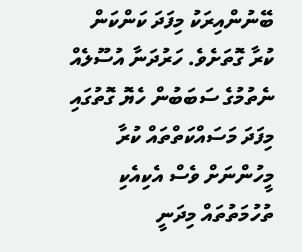ބޭނުންއިރަކު މިފަދަ ކަންކަން ކުރާ ގޮތަށެވެ. ހަރުދަނާ އުސޫލެއް ނެތުމުގެ ސަބަބުން ހެޔޮ ގޮތުގައި މިފަދަ މަސައްކަތްތައް ކުރާ މީހުންނަށް ވެސް އެކިއެކި ތުހުމަތުތައް މިދަނީ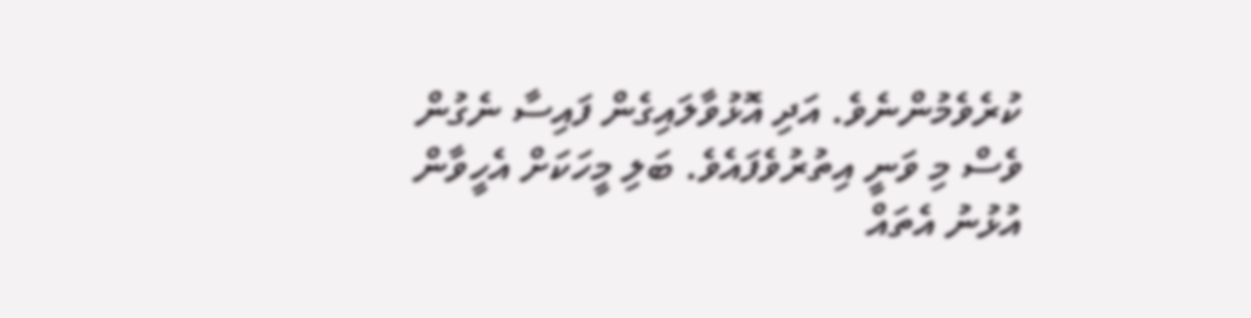ކުރެވެމުންނެވެ. އަދި އޮޅުވާލައިގެން ފައިސާ ނެގުން ވެސް މި ވަނީ އިތުރުވެފައެވެ. ބަލި މީހަކަށް އެހީވާން އުޅުނު އެތައް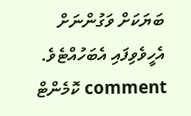ބަޔަކަށް ވަގުންނަށް އެހީވެވިފައި އެބަހުއްޓެވެ.
comment ކޮމެންޓް